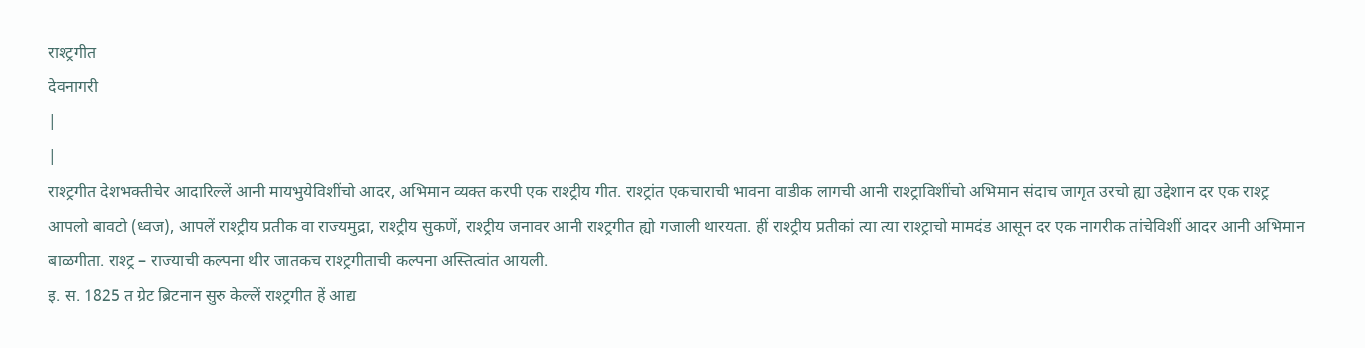राश्ट्रगीत
देवनागरी
|
|
राश्ट्रगीत देशभक्तीचेर आदारिल्लें आनी मायभुयेविशींचो आदर, अभिमान व्यक्त करपी एक राश्ट्रीय गीत. राश्ट्रांत एकचाराची भावना वाडीक लागची आनी राश्ट्राविशींचो अभिमान संदाच जागृत उरचो ह्या उद्देशान दर एक राश्ट्र आपलो बावटो (ध्वज), आपलें राश्ट्रीय प्रतीक वा राज्यमुद्रा, राश्ट्रीय सुकणें, राश्ट्रीय जनावर आनी राश्ट्रगीत ह्यो गजाली थारयता. हीं राश्ट्रीय प्रतीकां त्या त्या राश्ट्राचो मामदंड आसून दर एक नागरीक तांचेविशीं आदर आनी अभिमान बाळगीता. राश्ट्र – राज्याची कल्पना थीर जातकच राश्ट्रगीताची कल्पना अस्तित्वांत आयली.
इ. स. 1825 त ग्रेट ब्रिटनान सुरु केल्लें राश्ट्रगीत हें आद्य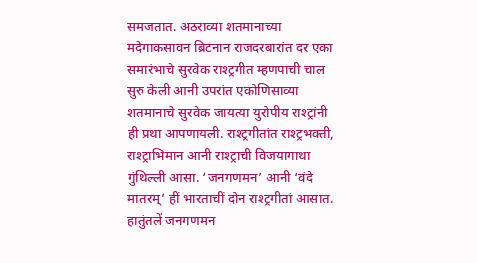समजतात. अठराव्या शतमानाच्या मदेगाकसावन ब्रिटनान राजदरबारांत दर एका समारंभाचे सुरवेक राश्ट्रगीत म्हणपाची चाल सुरु केली आनी उपरांत एकोणिसाव्या शतमानाचे सुरवेक जायत्या युरोपीय राश्ट्रांनी ही प्रथा आपणायली. राश्ट्रगीतांत राश्ट्रभक्ती, राश्ट्राभिमान आनी राश्ट्राची विजयागाथा गुंथिल्ली आसा. ‘जनगणमन’ आनी ‘वंदे मातरम्’ हीं भारताचीं दोन राश्ट्रगीतां आसात. हातुंतलें जनगणमन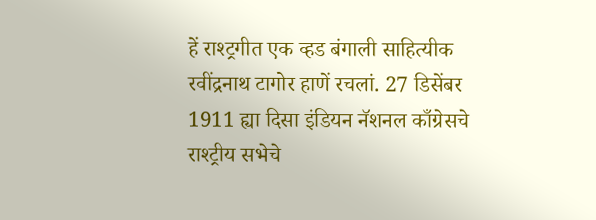हें राश्ट्रगीत एक व्हड बंगाली साहित्यीक रवींद्रनाथ टागोर हाणें रचलां. 27 डिसेंबर 1911 ह्या दिसा इंडियन नॅशनल काँग्रेसचे राश्ट्रीय सभेचे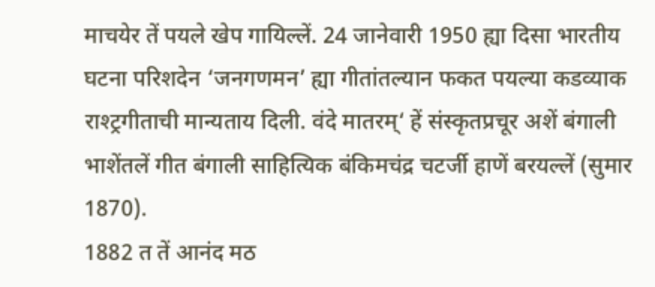माचयेर तें पयले खेप गायिल्लें. 24 जानेवारी 1950 ह्या दिसा भारतीय घटना परिशदेन ‘जनगणमन’ ह्या गीतांतल्यान फकत पयल्या कडव्याक राश्ट्रगीताची मान्यताय दिली. वंदे मातरम्‘ हें संस्कृतप्रचूर अशें बंगाली भाशेंतलें गीत बंगाली साहित्यिक बंकिमचंद्र चटर्जी हाणें बरयल्लें (सुमार 1870).
1882 त तें आनंद मठ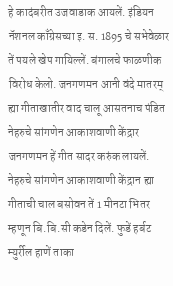हे कादंबरीत उजवाडाक आयलें. इंडियन नॅशनल काँग्रेसच्या इ. स. 1895 चे सभेवेळार तें पयले खेप गायिल्लें. बंगालचे फाळणीक विरोध केलो. जनगणमन आनी वंदे मातरम् ह्या गीताखातीर वाद चालू आसतनाच पंडित नेहरुचे सांगणेन आकाशवाणी केंद्रार जनगणमन हें गीत सादर करुंक लायलें. नेहरुचे सांगणेन आकाशवाणी केंद्रान ह्या गीताची चाल बसोवन तें 1 मीनटा भितर म्हणून बि.बि.सी कडेन दिलें. फुडें हर्बट म्युर्रील हाणें ताका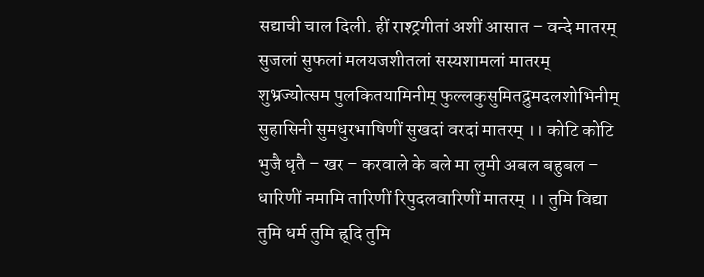सद्याची चाल दिली. हीं राश्ट्रगीतां अशीं आसात – वन्दे मातरम् सुजलां सुफलां मलयजशीतलां सस्यशामलां मातरम् शुभ्रज्योत्सम पुलकितयामिनीम् फुल्लकुसुमितद्रुमदलशोभिनीम् सुहासिनी सुमधुरभाषिणीं सुखदां वरदां मातरम् ।। कोटि कोटि भुजै धृतै – खर – करवाले के बले मा लुमी अबल बहुबल – धारिणीं नमामि तारिणीं रिपुदलवारिणीं मातरम् ।। तुमि विद्या तुमि धर्म तुमि ह्र्दि तुमि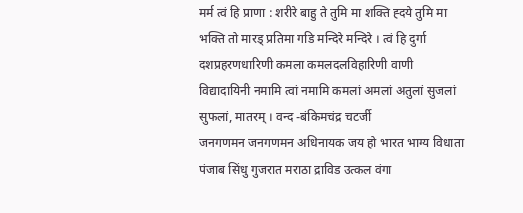मर्म त्वं हि प्राणा : शरीरे बाहु ते तुमि मा शक्ति ह्दये तुमि मा भक्ति तो मारड् प्रतिमा गडि मन्दिरे मन्दिरे । त्वं हि दुर्गा दशप्रहरणधारिणी कमला कमलदलविहारिणी वाणी विद्यादायिनी नमामि त्वां नमामि कमलां अमलां अतुलां सुजलां सुफलां, मातरम् । वन्द -बंकिमचंद्र चटर्जी
जनगणमन जनगणमन अधिनायक जय हो भारत भाग्य विधाता पंजाब सिंधु गुजरात मराठा द्राविड उत्कल वंगा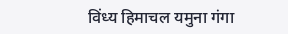विंध्य हिमाचल यमुना गंगा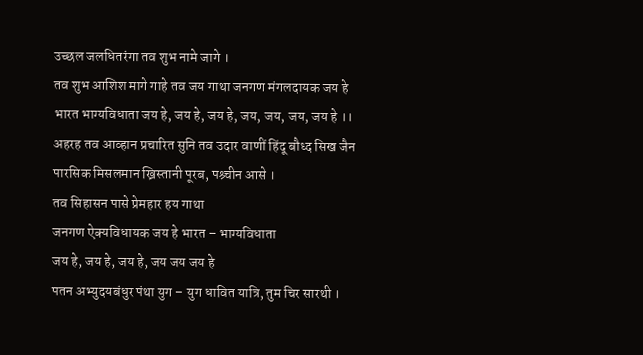उच्छल जलधितरंगा तव शुभ नामे जागे ।
तव शुभ आशिश मागे गाहे तव जय गाथा जनगण मंगलदायक जय हे भारत भाग्यविधाता जय हे, जय हे, जय हे, जय, जय, जय, जय हे ।।
अहरह तव आव्हान प्रचारित सुनि तव उदार वाणीं हिंदू बौध्द सिख जैन पारसिक मिसलमान ख्रिस्तानी पूरब, पश्र्चीन आसे ।
तव सिहासन पासे प्रेमहार हय गाथा
जनगण ऐक्यविधायक जय हे भारत – भाग्यविधाता
जय हे, जय हे, जय हे, जय जय जय हे
पतन अभ्युदयबंधुर पंथा युग – युग धावित यात्रि, तुम चिर सारथी ।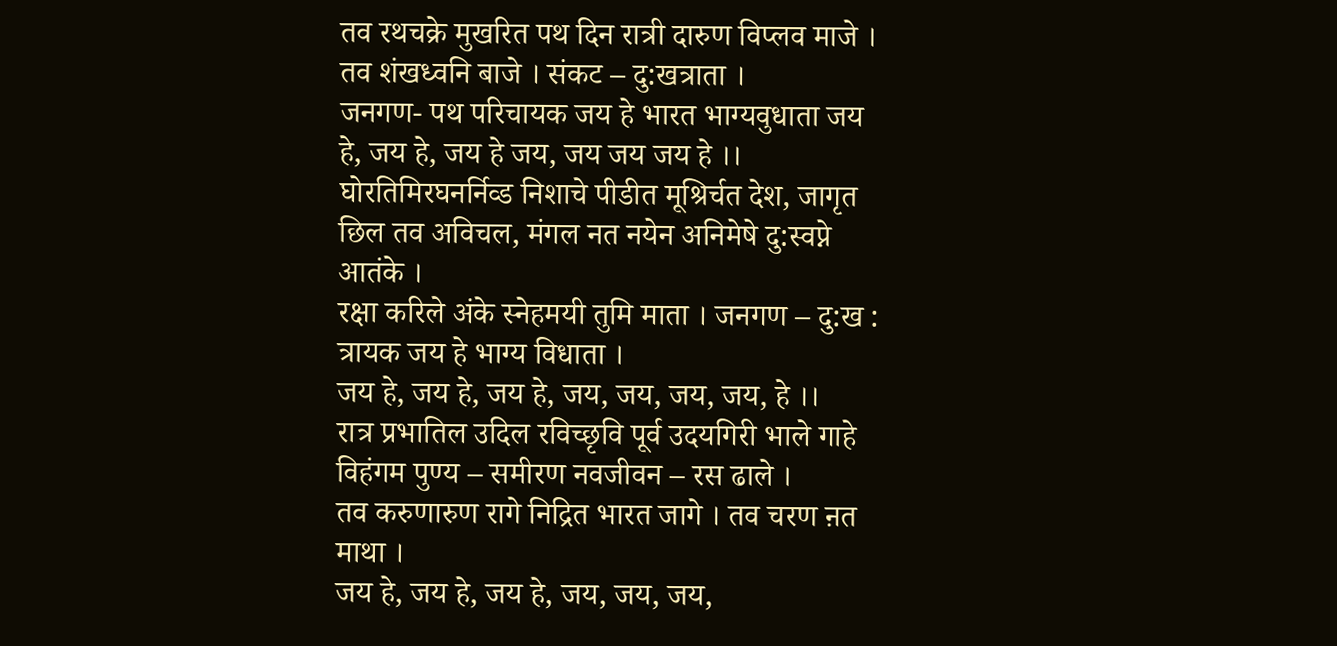तव रथचक्रे मुखरित पथ दिन रात्री दारुण विप्लव माजे ।
तव शंखध्वनि बाजे । संकट – दु:खत्राता ।
जनगण- पथ परिचायक जय हे भारत भाग्यवुधाता जय हे, जय हे, जय हे जय, जय जय जय हे ।।
घोरतिमिरघनर्निव्ड निशाचे पीडीत मूश्रिर्चत देश, जागृत छिल तव अविचल, मंगल नत नयेन अनिमेषे दु:स्वप्ने आतंके ।
रक्षा करिले अंके स्नेहमयी तुमि माता । जनगण – दु:ख : त्रायक जय हे भाग्य विधाता ।
जय हे, जय हे, जय हे, जय, जय, जय, जय, हे ।।
रात्र प्रभातिल उदिल रविच्छृवि पूर्व उदयगिरी भाले गाहे विहंगम पुण्य – समीरण नवजीवन – रस ढाले ।
तव करुणारुण रागे निद्रित भारत जागे । तव चरण ऩत माथा ।
जय हे, जय हे, जय हे, जय, जय, जय,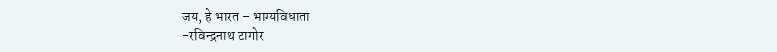जय, हे भारत – भाग्यविधाता
-रविन्द्रनाथ टागोर